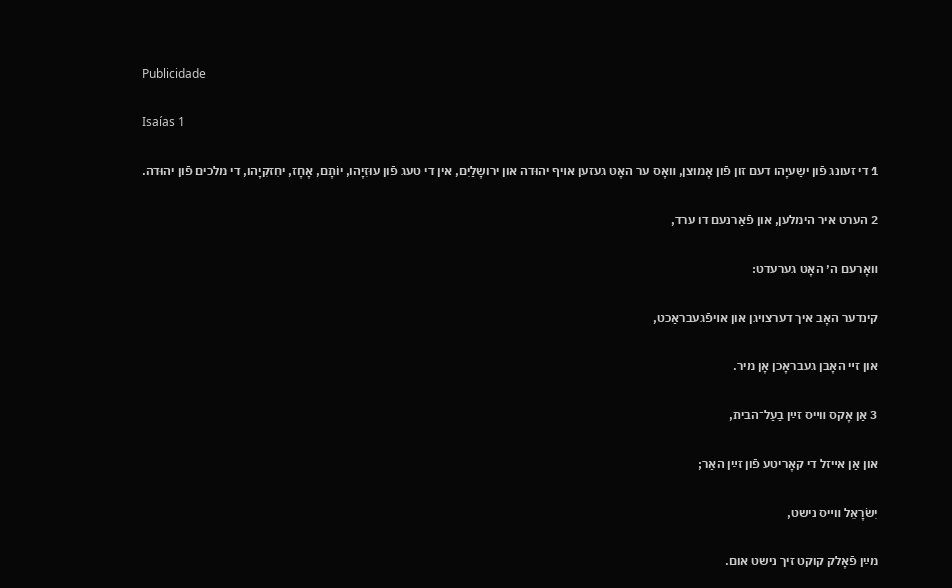Publicidade

Isaías 1

1 די זעונג פֿון ישַעיָהו דעם זון פֿון אָמוצן, װאָס ער האָט געזען אױף יהוּדה און ירושָלַיִם, אין די טעג פֿון עוּזִיָהו, יוֹתָם, אָחָז, יחִזקִיָהו, די מלכים פֿון יהוּדה.

2 הערט איר הימלען, און פֿאַרנעם דו ערד,

װאָרעם ה׳ האָט גערעדט:

קינדער האָב איך דערצױגן און אױפֿגעבראַכט,

און זײ האָבן געבראָכן אָן מיר.

3 אַן אָקס װײס זײַן בַעַל־הבית,

און אַן אײזל די קאָריטע פֿון זײַן האַר;

יִשׂרָאֵל װײס נישט,

מײַן פֿאָלק קוקט זיך נישט אום.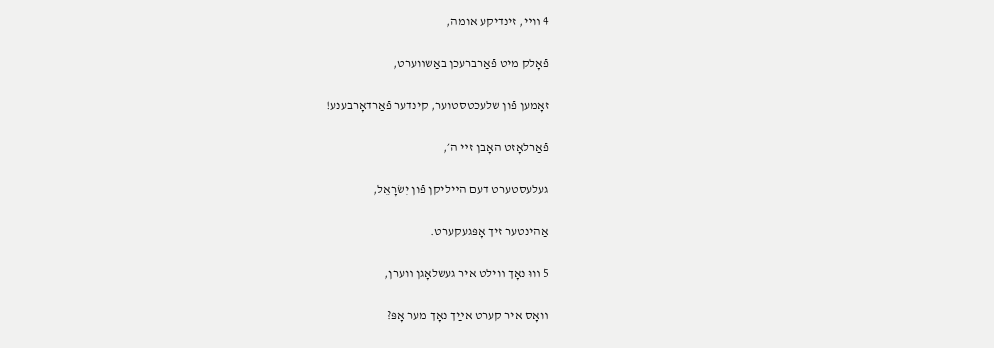4 װײ, זינדיקע אומה,

פֿאָלק מיט פֿאַרברעכן באַשװערט,

זאָמען פֿון שלעכטסטוער, קינדער פֿאַרדאָרבענע!

פֿאַרלאָזט האָבן זײ ה׳,

געלעסטערט דעם הײליקן פֿון יִשׂרָאֵל,

אַהינטער זיך אָפּגעקערט.

5 װוּ נאָך װילט איר געשלאָגן װערן,

װאָס איר קערט אײַך נאָך מער אָפּ?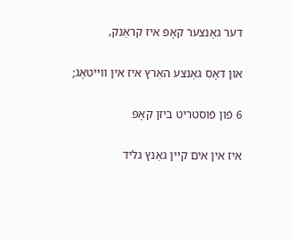דער גאַנצער קאָפּ איז קראַנק,

און דאָס גאַנצע האַרץ איז אין װײטאָג;

6 פֿון פֿוסטריט ביזן קאָפּ

איז אין אים קײן גאַנץ גליד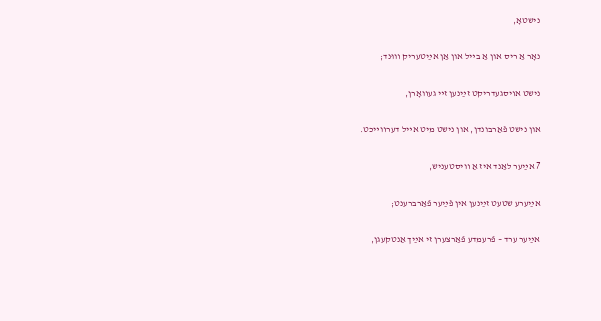נישטאָ,

נאָר אַ ריס און אַ בײל און אַן אײַטעריק װוּנד;

נישט אױסגעדריקט זײַנען זײ געװאָרן,

און נישט פֿאַרבונדן, און נישט מיט אײל דערװײכט.

7 אײַער לאַנד איז אַ װיסטעניש,

אײַערע שטעט זײַנען אין פֿײַער פֿאַרברענט;

אײַער ערד – פֿרעמדע פֿאַרצערן זי אײַך אַנטקעגן,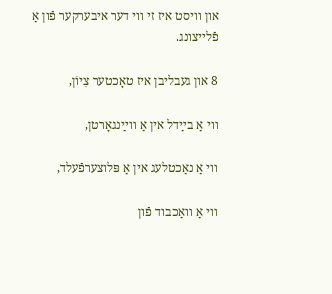און װיסט איז זי װי דער איבערקער פֿון אַ פֿלײצונג.

8 און געבליבן איז טאָכטער צִיוֹן,

װי אַ בײַדל אין אַ װײַנגאָרטן,

װי אַ נאַכטלעג אין אַ פּלוצערפֿעלד,

װי אַ װאַכבוד פֿון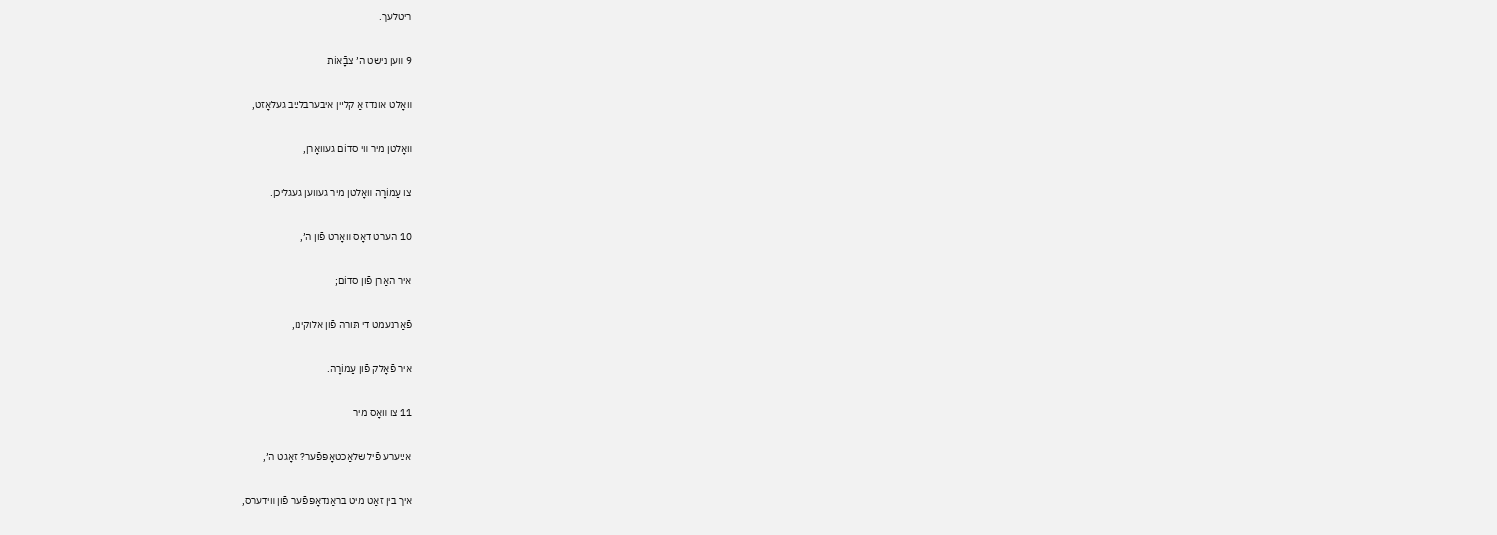ריטלעך.

9 װען נישט ה׳ צבָֿאוֹת

װאָלט אונדז אַ קלײן איבערבלײַב געלאָזט,

װאָלטן מיר װי סדוֹם געװאָרן,

צו עַמוֹרָה װאָלטן מיר געװען געגליכן.

10 הערט דאָס װאָרט פֿון ה׳,

איר האַרן פֿון סדוֹם;

פֿאַרנעמט די תּורה פֿון אלוקינו,

איר פֿאָלק פֿון עַמוֹרָה.

11 צו װאָס מיר

אײַערע פֿיל שלאַכטאָפּפֿער? זאָגט ה׳,

איך בין זאַט מיט בראַנדאָפּפֿער פֿון װידערס,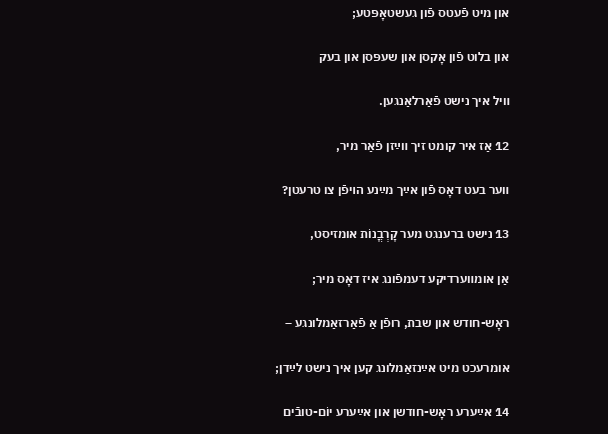און מיט פֿעטס פֿון געשטאָפּטע;

און בלוט פֿון אָקסן און שעפּסן און בעק

װיל איך נישט פֿאַרלאַנגען.

12 אַז איר קומט זיך װײַזן פֿאַר מיר,

װער בעט דאָס פֿון אײַך מײַנע הױפֿן צו טרעטן?

13 נישט ברענגט מער קָרְבֳנוֹת אומזיסט,

אַן אומװערדיקע דעמפֿונג איז דאָס מיר;

ראָש-חודש און שבת, רופֿן אַ פֿאַרזאַמלונגע –

אומרעכט מיט אײַנזאַמלונג קען איך נישט לײַדן;

14 אײַערע ראָש-חודשן און אײַערע יוֹם-טובֿים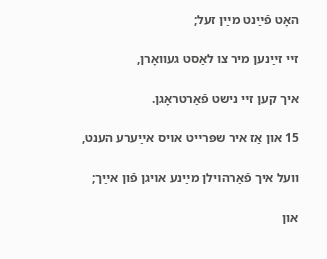האָט פֿײַנט מײַן זעל;

זײ זײַנען מיר צו לאַסט געװאָרן,

איך קען זײ נישט פֿאַרטראָגן.

15 און אַז איר שפּרײט אױס אײַערע הענט,

װעל איך פֿאַרהױלן מײַנע אױגן פֿון אײַך;

און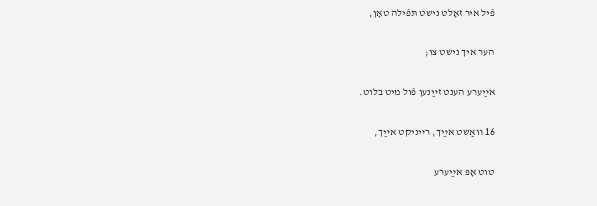פֿיל איר זאָלט נישט תּפֿילה טאָן,

הער איך נישט צו;

אײַערע הענט זײַנען פֿול מיט בלוט.

16 װאַשט אײַך, רײניקט אײַך,

טוט אָפּ אײַערע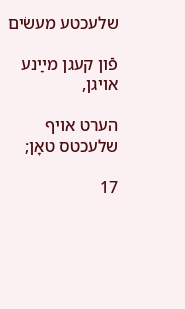שלעכטע מעשׂים

פֿון קעגן מײַנע אױגן,

הערט אױף שלעכטס טאָן;

17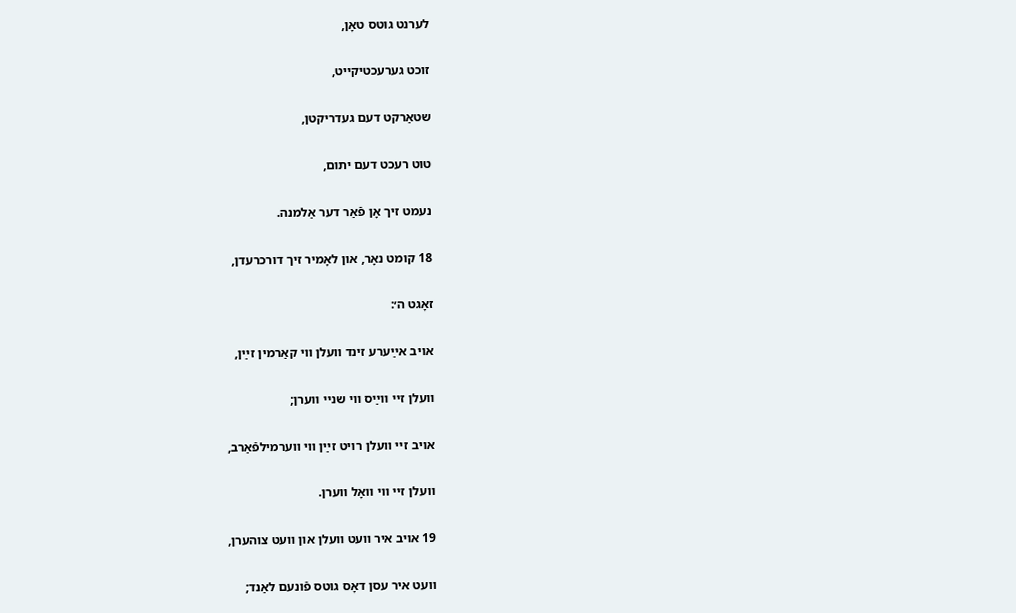לערנט גוטס טאָן,

זוכט גערעכטיקײט,

שטאַרקט דעם געדריקטן,

טוט רעכט דעם יתום,

נעמט זיך אָן פֿאַר דער אַלמנה.

18 קומט נאָר, און לאָמיר זיך דורכרעדן,

זאָגט ה׳:

אױב אײַערע זינד װעלן װי קאַרמין זײַן,

װעלן זײ װײַס װי שנײ װערן;

אױב זײ װעלן רױט זײַן װי װערמילפֿאַרב,

װעלן זײ װי װאָל װערן.

19 אױב איר װעט װעלן און װעט צוהערן,

װעט איר עסן דאָס גוטס פֿונעם לאַנד;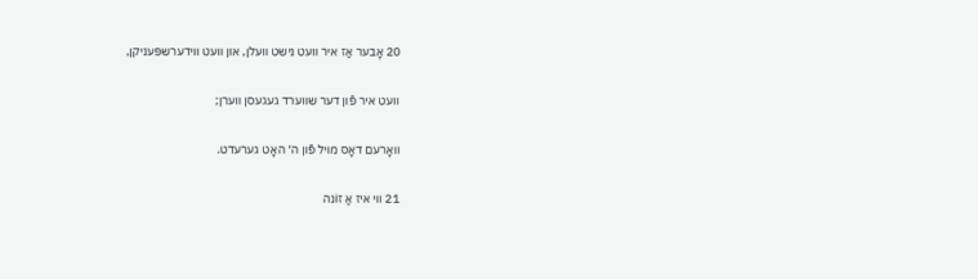20 אָבער אַז איר װעט נישט װעלן, און װעט װידערשפּעניקן,

װעט איר פֿון דער שװערד געגעסן װערן;

װאָרעם דאָס מױל פֿון ה׳ האָט גערעדט.

21 װי איז אַ זוֹנה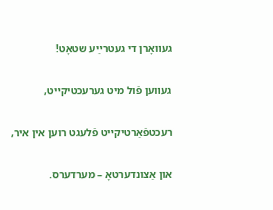געװאָרן די געטרײַע שטאָט!

געװען פֿול מיט גערעכטיקײט,

רעכטפֿאַרטיקײט פֿלעגט רוען אין איר,

און אַצונדערטאָ – מערדערס.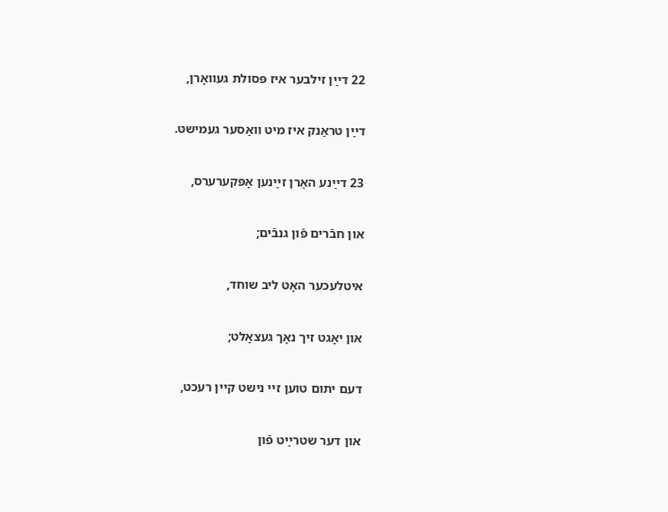22 דײַן זילבער איז פּסולת געװאָרן,

דײַן טראַנק איז מיט װאַסער געמישט.

23 דײַנע האַרן זײַנען אָפּקערערס,

און חבֿרים פֿון גנבֿים;

איטלעכער האָט ליב שוחד,

און יאָגט זיך נאָך געצאָלט;

דעם יתום טוען זײ נישט קײן רעכט,

און דער שטרײַט פֿון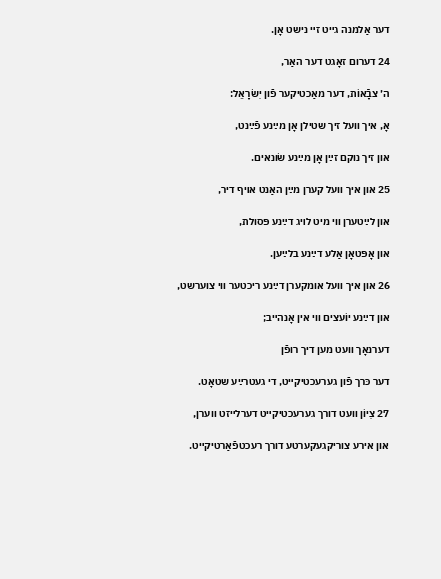דער אַלמנה גײט זײ נישט אָן.

24 דערום זאָגט דער האַר,

ה׳ צבָֿאוֹת, דער מאַכטיקער פֿון יִשׂרָאֵל:

אָ, איך װעל זיך שטילן אָן מײַנע פֿײַנט,

און זיך נוקם זײַן אָן מײַנע שׂונאים.

25 און איך װעל קערן מײַן האַנט אױף דיר,

און לײַטערן װי מיט לױג דײַנע פּסולת,

און אָפּטאָן אַלע דײַנע בלײַען.

26 און איך װעל אומקערן דײַנע ריכטער װי צוערשט,

און דײַנע יוֹעצים װי אין אָנהײב;

דערנאָך װעט מען דיך רופֿן

דער כּרך פֿון גערעכטיקײט, די געטרײַע שטאָט.

27 צִיוֹן װעט דורך גערעכטיקײט דערלײזט װערן,

און אירע צוריקגעקערטע דורך רעכטפֿאַרטיקײט.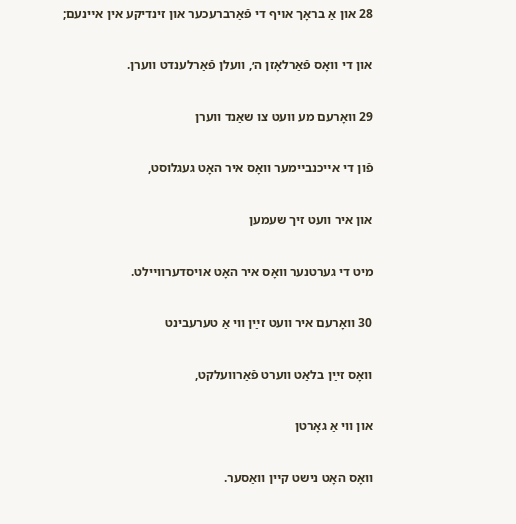28 און אַ בראָך אױף די פֿאַרברעכער און זינדיקע אין אײנעם;

און די װאָס פֿאַרלאָזן ה׳, װעלן פֿאַרלענדט װערן.

29 װאָרעם מע װעט צו שאַנד װערן

פֿון די אײכנבײמער װאָס איר האָט געגלוסט,

און איר װעט זיך שעמען

מיט די גערטנער װאָס איר האָט אױסדערװײלט.

30 װאָרעם איר װעט זײַן װי אַ טערעבינט

װאָס זײַן בלאַט װערט פֿאַרװעלקט,

און װי אַ גאָרטן

װאָס האָט נישט קײן װאַסער.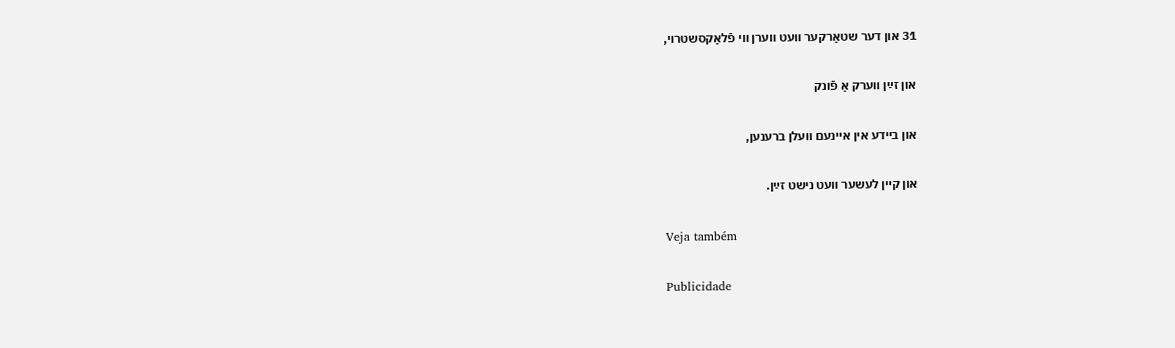31 און דער שטאַרקער װעט װערן װי פֿלאַקסשטרױ,

און זײַן װערק אַ פֿונק

און בײדע אין אײנעם װעלן ברענען,

און קײן לעשער װעט נישט זײַן.

Veja também

Publicidade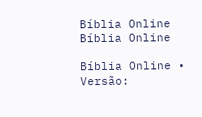Bíblia Online Bíblia Online

Bíblia Online • Versão: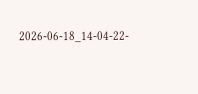2026-06-18_14-04-22-